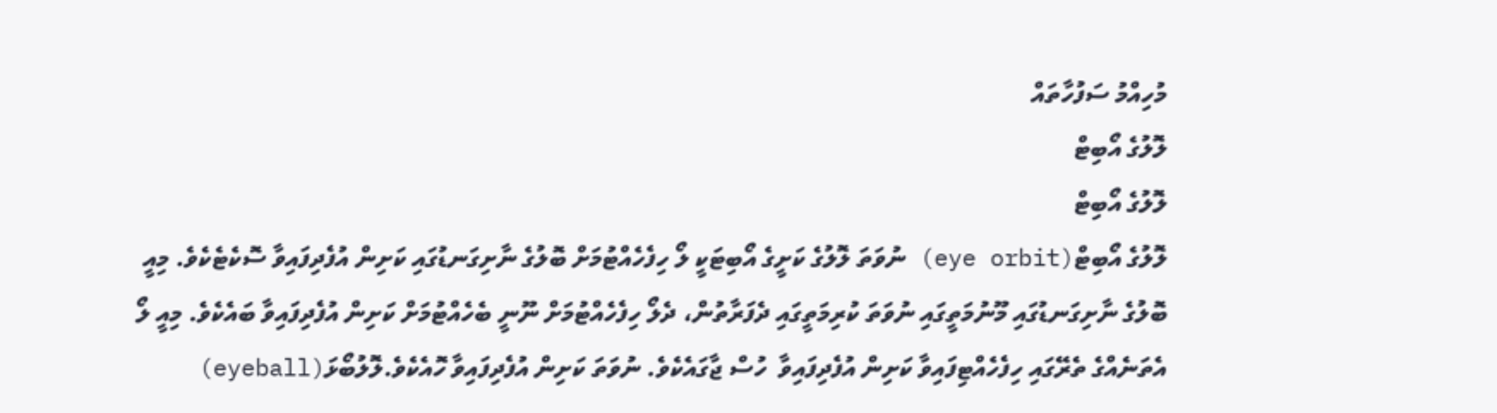މުހިއްމު ސަފުހާތައް
ލޮލުގެ އޯބިޓް
ލޮލުގެ އޯބިޓް
ލޮލުގެ އޯބިޓް(eye orbit) ނުވަތަ ލޮލުގެ ކަށީގެ އޯބިޓަކީ ލޯ ހިފެހެއްޓުމަށް ބޮލުގެ ނާށިގަނޑުގައި ކަށިން އުފެދިފައިވާ ސޮކެޓެކެވެ. މިއީ ބޮލުގެ ނާށިގަނޑުގައި މޫނުމަތީގައި ނުވަތަ ކުރިމަތީގައި ދެފަރާތުން، ދެލޯ ހިފެހެއްޓުމަށް ނޫނީ ބެހެއްޓުމަށް ކަށިން އުފެދިފައިވާ ބައެކެވެ. މިއީ ލޯ އެތަނެއްގެ ތެރޭގައި ހިފެހެއްޓިފައިވާ ކަށިން އުފެދިފައިވާ  ހުސް ޖާގައެކެވެ. ނުވަތަ ކަށިން އުފެދިފައިވާ ހޮއެކެވެ.ލޮލުބޯޅަ(eyeball)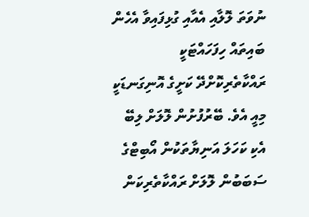ނުވަތަ ލޮލާއި އެއާއި ގުޅިފައިވާ އެހެން ބައިތައް ހިފަހައްޓަކީ ރައްކާތެރިކޮށްދޭ ކަށީގެ އޮނިގަނޑަކީ މިއީ އެވެ. ބޭރުފުށުން ލޮލަށް ލިބޭ އެކި ކަހަލަ އަނިޔާތަކުން އޯބިޓްގެ ސަބަބުން ލޮލަށް ރައްކާތެރިކަން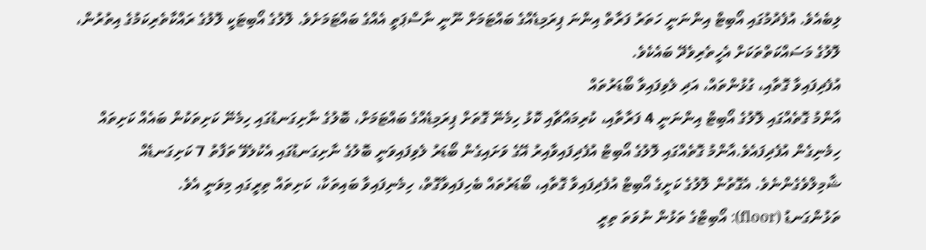ލިބެއެވެ. އުފެދުމުގައި އޯބިޓް އިންނަނީ ހަތަރު ފަރާތް އިންނަ ޕިރަމިޑެއްގެ ބައްޓަމަށް ނޫނީ ނާސްޕަތީ އެއްގެ ބައްޓަމަށެވެ. ލޮލުގެ އޯބިޓަކީ ލޮލުގެ ރައްކާތެރިކަމުގެ އިތުރުން، ލޮލުގެ މަސައްކަތްތަކަށް އެހީތެރިވެދޭ ބައެކެވެ.
އުފެދިފައިވާ ގޮތާއި، ގުޅުންތައް، އަދި ލެވިފައިވާ ބޯޑަރުތައް
އާންމު ގޮތެއްގައި ލޮލުގެ އޯބިޓް އިންނަނީ 4 ފަރާތާއި، ކުރިމައްޗާއި ކޮޅު ހިމެނޭ ގޮތަށް ޕިރަމިޑެއްގެ ބައްޓަމަށް، ބޮލުގެ ނާށިގަނޑުގައި ހިމެނޭ ކަށިތަކުން ބައެއް ކަށިތައް ހިމެނިގެން އުފެދިފައެވެ.އާންމު ގޮތެއްގައި ލޮލުގެ އޯބިޓް އުފެދިފައިވާއިރު އޭގެ ވަށައިގެން ބޯޑަރު ލެވިފައިވަނީ ބޮލުގެ ނާށިގަނޑުގައި އެކުލެވޭ ތަފާތު 7 ކަށިގަނޑެއް ޝާމިލްވެގެންނެވެ. އެގޮތުން ލޮލުގެ ކަށީގެ އޯބިޓް އުފެދިފައިވާ ގޮތާއި، ބޯޑަރުތައް ބެހިފައިވާގޮތް، ހިމެނިފައިވާ ބައިތަކާ، ކަށިތައް ތިރީގައި މިވަނީ އެވެ.
ތަޅުންގަނޑު (floor): އޯބިޓްގެ ތަޅުން ނުވަތަ ތިރީ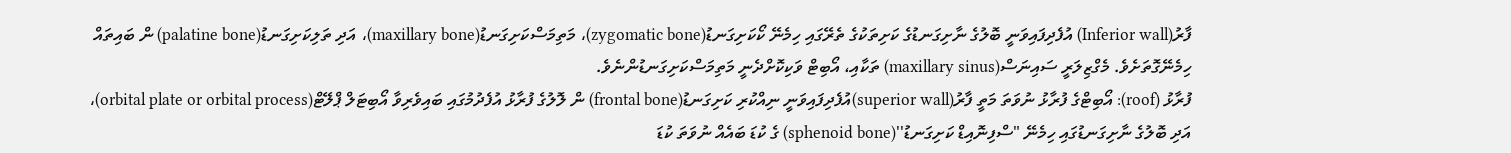ފާރު(Inferior wall) އުފެދިފައިވަނީ ބޮލުގެ ނާށިގަނޑުގެ ކަށިތަކުގެ ތެރޭގައި ހިމެނޭ ކޯކަށިގަނޑު(zygomatic bone)، މަތިމަސްކަށިގަނޑު(maxillary bone)، އަދި ތަލިކަށިގަނޑު(palatine bone) ން ބައިތައް ހިމެނޭގޮތަށެވެ. މެގްޒިލަރީ ސައިނަސް(maxillary sinus) ތަކާއި، އޯބިޓް ވަކިކޮށްދެނީ މަތިމަސްކަށިގަނޑުންނެވެ.
ފުރާޅު (roof): އޯބިޓްގެ ފުރާޅު ނުވަތަ މަތީ ފާރު(superior wall)އުފެދިފައިވަނީ ނިއްކުރި ކަށިގަނޑު(frontal bone) ން ލޮލުގެ ފުރާޅު އުފެދުމުގައި ބައިވެރިވާ އޯބިޓަލް ޕްލޭޓް(orbital plate or orbital process)، އަދި ބޮލުގެ ނާށިގަނޑުގައި ހިމެނޭ "ސްފިނޮއިޑް ކަށިގަނޑު''(sphenoid bone) ގެ ކުޑަ ބައެއް ނުވަތަ ކުޑަ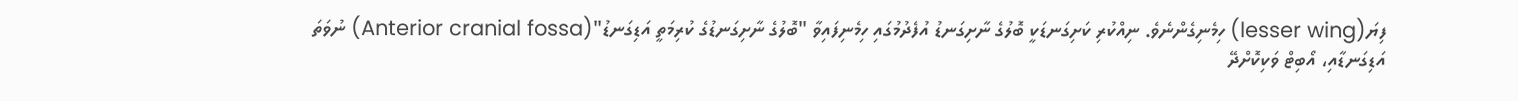ފިޔަ(lesser wing) ހިމެނިގެންނެވެ. ނިއްކުރި ކަށިގަނޑަކީ ބޮލުގެ ނާށިގަނޑު އުފެދުމުގައި ހިމެނިފައިވާ "ބޮލުގެ ނާށިގަނޑުގެ ކުރިމަތީ އަޑިގަނޑު"(Anterior cranial fossa) ނުވަތަ އަޑިގަނޑާއި، އޯބިޓް ވަކިކޮށްދޭ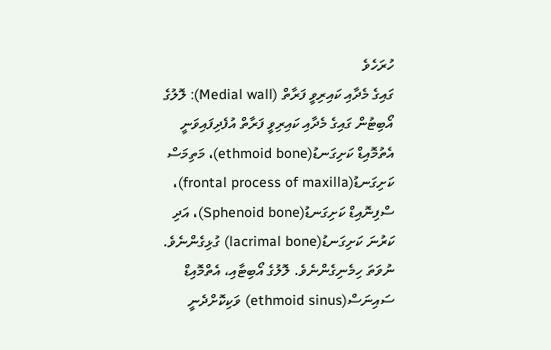ހުރަހެވެ
ގައިގެ މެދާއި ކައިރިވީ ފަރާތް (Medial wall): ލޮލުގެ އޯބިޓުން ގައިގެ މެދާއި ކައިރިވީ ފަރާތް އުފެދިފައިވަނީ އެތުމޮއިޑް ކަށިގަނޑު(ethmoid bone)، މަތިމަސް ކަށިގަނޑު(frontal process of maxilla)، ސްފިނޮއިޑް ކަށިގަނޑު(Sphenoid bone)، އަދި ކަރުނަ ކަށިގަނޑު(lacrimal bone) ގުޅިގެންނެވެ. ނުވަތަ ހިމެނިގެންނެވެ. ލޮލުގެ އޯބިޓާއި، އެތްމޮއިޑް ސައިނަސް(ethmoid sinus) ވަކިކޮށްދެނީ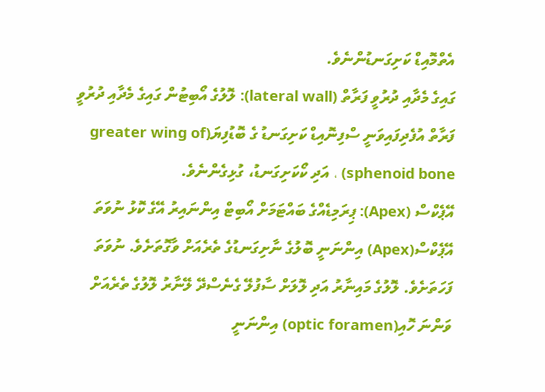އެތްމޮއިޑް ކަށިގަނޑުންނެވެ.
ގައިގެ މެދާއި ދުރުވީ ފަރާތް (lateral wall): ލޮލުގެ އޯބިޓުން ގައިގެ މެދާއި ދުރުވީ ފަރާތް އުފެދިފައިވަނީ ސްފިނޮއިޑް ކަށިގަނޑު ގެ ބޮޑުފިޔަ(greater wing of sphenoid bone) ،  އަދި ކޯކަށިގަނޑު، ގުޅިގެންނެވެ.
އޭޕެކްސް (Apex): ޕިރަމިޑެއްގެ ބައްޓަމަށް އޯބިޓް އިންނައިރު އޭގެ ކޮޅު ނުވަތަ އޭޕެކްސް(Apex) އިންނަނީ ބޮލުގެ ނާށިގަނޑުގެ ތެރެއަށް ވާގޮތަށެވެ. ނުވަތަ ފަހަތަށެވެ. ލޮލުގެ މައިނާރު އަދި ލޮލަށް ސާފުލޭ ގެނެސްދޭ ލޭނާރު ލޮލުގެ ތެރެއަށް ވަންނަ ހޮއި(optic foramen) އިންނަނީ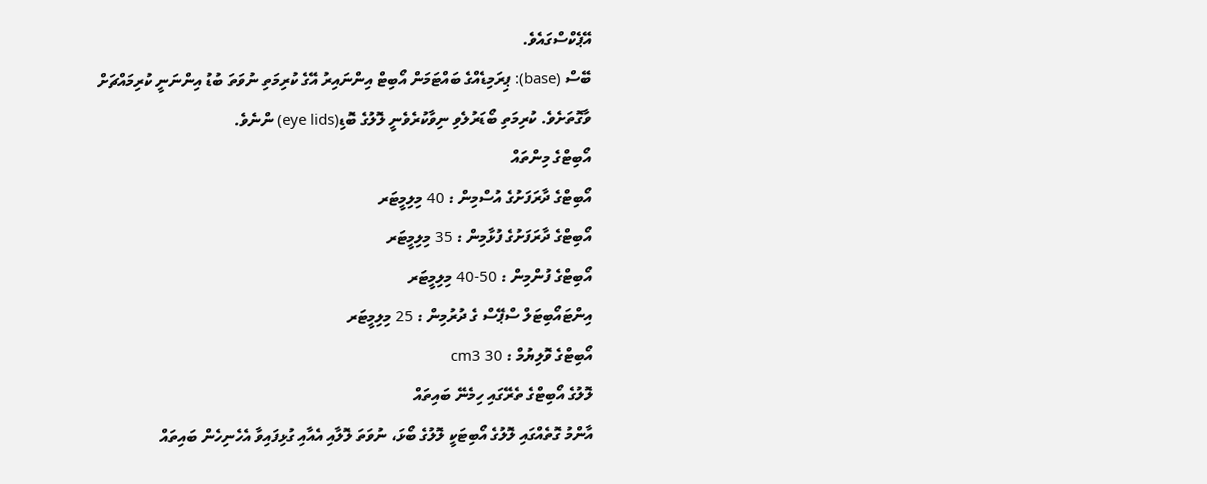އޭޕެކްސްގައެވެ.
ބޭސް (base): ޕިރަމިޑެއްގެ ބައްޓަމަން އޯބިޓް އިންނައިރު އޭގެ ކުރިމަތި ނުވަތަ ބުޑު އިންނަނީ ކުރިމައްޗަށް ވާގޮތަށެވެ. ކުރިމަތި ބޯޑަރުލެވި ނިވާކުރެވެނީ ލޮލުގެ ބޮޑި(eye lids) ންނެވެ.
އޯބިޓްގެ މިންތައް
އޯބިޓްގެ ދާރަފަށުގެ އުސްމިން : 40 މިލިމީޓަރ
އޯބިޓްގެ ދާރަފަށުގެ ފުޅާމިން : 35 މިލިމީޓަރ
އޯބިޓްގެ ފުންމިން : 50-40 މިލިމީޓަރ
އިންޓައޯބިޓަލް ސްޕޭސް ގެ ދުރުމިން : 25 މިލިމީޓަރ
އޯބިޓްގެ ވޮލިޔުމް : 30 cm3
ލޮލުގެ އޯބިޓްގެ ތެރޭގައި ހިމެނޭ ބައިތައް
އާންމު ގޮތެއްގައި ލޮލުގެ އޯބިޓަކީ ލޮލުގެ ބޯޅަ، ނުވަތަ ލޮލާއި އެއާއި ގުޅިފައިވާ އެހެނިހެން ބައިތައް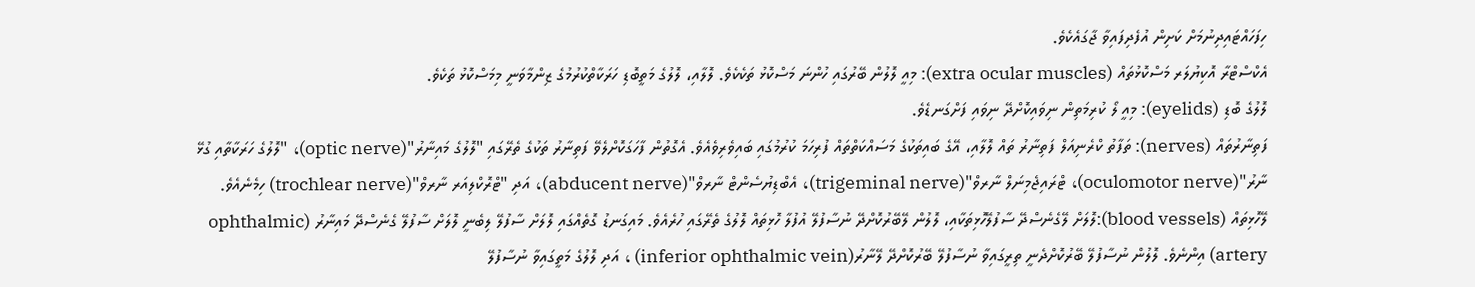ހިފަހައްޓައިދިނުމަށް ކަށިން އުފެދިފައިވާ ޖާގައެކެވެ.
އެކްސްޓްރާ އޮކިޔުލަރ މަސްކޮޅުތައް (extra ocular muscles): މިއީ ލޮލުން ބޭރުގައި ހުންނަ މަސްކޮޅު ތަކެކެވެ. ލޮލާއި، ލޮލުގެ މަތީބޮޑި ހަރަކާތްކުރުމުގެ ޒިންމާވަނީ މިމަސްކޮޅު ތަކެވެ.
ލޮލުގެ ބޮޑި (eyelids): މިއީ ލޯ ކުރިމަތިން ނިވައިކޮށްދޭ ނިވައި ފަށްގަނޑެވެ.
ފަތިނާރުތައް (nerves): ތަފާތު ކްރެނިއަލް ފަތިނާރު ތައް ލޮލާއި، އޭގެ ބައިތަކުގެ މަސައްކަތްތައް ފުރިހަމަ ކުރުމުގައި ބައިވެރިވެއެވެ. އެގޮތުން ފާހަގަކޮށްލެވޭ ފަތިނާރު ތަކުގެ ތެރޭގައި "ލޮލުގެ މައިނާރު"(optic nerve)، "ލޮލުގެ ހަރަކާތާއި ގުޅޭ ނާރު"(oculomotor nerve)، ޓްރައިޖެމިނަލް ނާރވް"(trigeminal nerve)، އެބްޑިޔުސެންޓް ނާރވް"(abducent nerve)، އަދި "ޓްރޮކްލިއަރ ނާރވް"(trochlear nerve) ހިމެނެއެވެ.
ލޭހޮޅިތައް (blood vessels):ލޮލަށް ލޭގެނެސްދޭ ސާފުލޭހޮޅިތަކާއި، ލޮލުން ލޭބޭރުކޮށްދޭ ނުސާފުލޭ އުފުލާ ހޮޅިތައް ލޮލުގެ ތެރޭގައި ހުރެއެވެ. މައިގަނޑު ގޮތެއްގައި ލޮލަށް ސާފުލޭ ލިބެނީ ލޮލަށް ސާފުލޭ ގެނެސްދޭ މައިނާރު (ophthalmic artery) އިންނެވެ. ލޮލުން ނުސާފުލޭ ބޭރުކޮށްދެނީ ތިރީގައިވާ ނުސާފުލޭ ބޭރުކޮށްދޭ ލޭނާރު(inferior ophthalmic vein) ، އަދި ލޮލުގެ މަތީގައިވާ ނުސާފުލޭ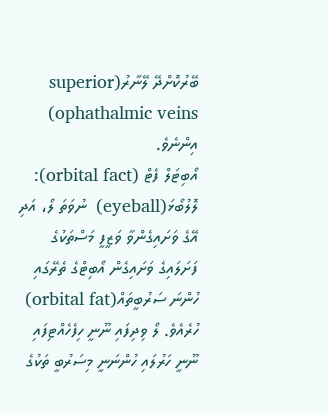ބޭރުކޮށްދޭ ލޭނާރު(superior ophathalmic veins) އިންނެވެ.
އޯބިޓަލް ފެޓް (orbital fact): ލޮލުބޯޅަ(eyeball)  ނުވަތަ ލޯ، އަދި އޭގެ ވަށައިގެންވާ ވަޒީފީ މަސްތަކުގެ ފަށަލައިގެ ވަށައިގެން އޯބިޓްގެ ތެރޭގައި ހުންނަ ސަރުބީތައް(orbital fat)  ހުރެއެވެ. ލޯ ވިދިފައި ނޫނީ ހިފެހެއްޓިފައި ނޫނީ ހަރުލައި ހުންނަނީ މިސަރުބީ ތަކުގެ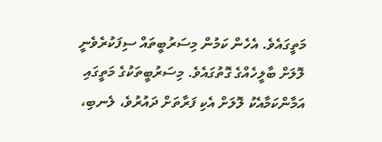މަތީގައެވެ. އެހެން ކަމުން މިސަރުބީތައް ސިފަކުރެވެނީ ލޮލަށް ބާލީހެއްގެ ގޮތުގައެވެ. މިސަރުބީތަކުގެ މަތީގައި އަމާންކަމާއެކު ލޮލަށް އެކި ފަރާތަށް ދައުރުވެ، ލެނބި،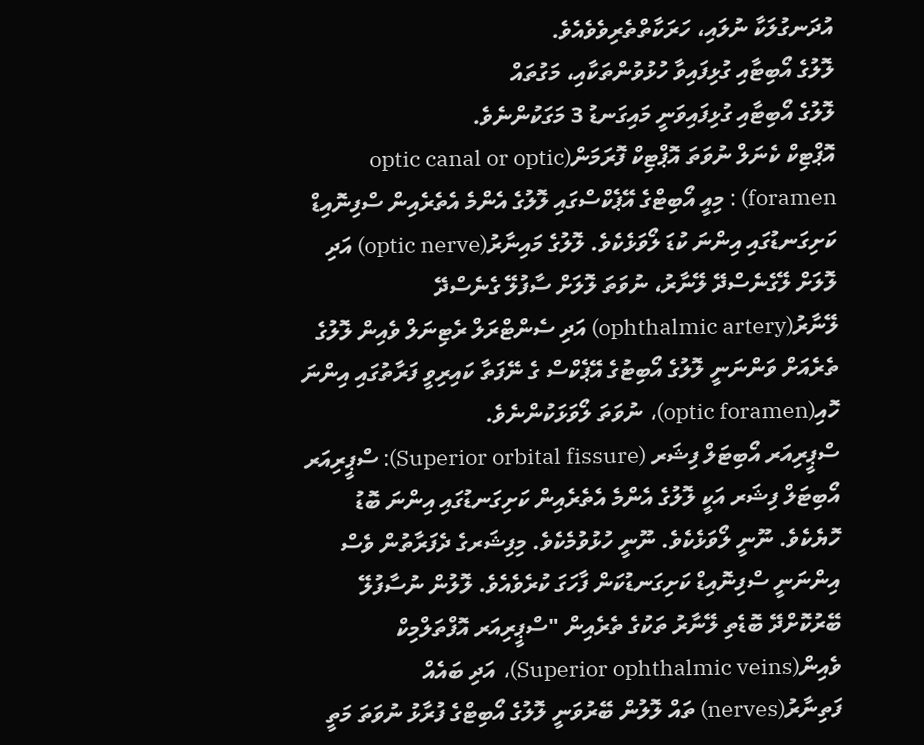އުދަނގުލަކާ ނުލައި، ހަރަކާތްތެރިވެވެއެވެ.
ލޮލުގެ އޯބިޓާއި ގުޅިފައިވާ ހުޅުވުންތަކާއި، މަގުތައް
ލޮލުގެ އޯބިޓާއި ގުޅިފައިވަނީ މައިގަނޑު 3 މަގަކުންނެވެ.
އޮޕްޓިކް ކެނަލް ނުވަތަ އޮޕްޓިކް ފޮރަމަން(optic canal or optic foramen) : މިއީ އޯބިޓްގެ އޭޕެކްސްގައި ލޮލުގެ އެންމެ އެތެރެއިން ސްފިނޮއިޑް ކަށިގަނޑުގައި އިންނަ ކުޑަ ލޯވަޅެކެވެ. ލޮލުގެ މައިނާރު(optic nerve) އަދި ލޮލަށް ލޭގެނެސްދޭ ލޭނާރު، ނުވަތަ ލޮލަށް ސާފުލޭ ގެނެސްދޭ ލޭނާރު(ophthalmic artery) އަދި ސެންޓްރަލް ރެޓިނަލް ވެއިން ލޮލުގެ ތެރެއަށް ވަންނަނީ ލޮލުގެ އޯބިޓުގެ އޭޕެކްސް ގެ ނޭފަތާ ކައިރިވީ ފަރާތުގައި އިންނަ ހޮއި(optic foramen)، ނުވަތަ ލޯވަޅަކުންނެވެ.
ސްޕީރިއަރ އޯބިޓަލް ފިޝަރ (Superior orbital fissure): ސްޕީރިއަރ އޯބިޓަލް ފިޝަރ އަކީ ލޮލުގެ އެންމެ އެތެރެއިން ކަށިގަނޑުގައި އިންނަ ބޮޑު ހޮޔެކެވެ. ނޫނީ ލޯވަޅެކެވެ. ނޫނީ ހުޅުވުމެކެވެ. މިފިޝަރގެ ދެފަރާތުން ވެސް އިންނަނީ ސްފިނޮއިޑް ކަށިގަނޑުކަން ފާހަގަ ކުރެވެއެވެ. ލޮލުން ނުސާފުލޭ ބޭރުކޮށްދޭ ބޮޑެތި ލޭނާރު ތަކުގެ ތެރެއިން "ސްޕީރިއަރ އޮފްތަލްމިކް ވެއިން(Superior ophthalmic veins)، އަދި ބައެއް ފަތިނާރު(nerves) ތައް ލޮލުން ބޭރުވަނީ ލޮލުގެ އޯބިޓްގެ ފުރާޅު ނުވަތަ މަތީ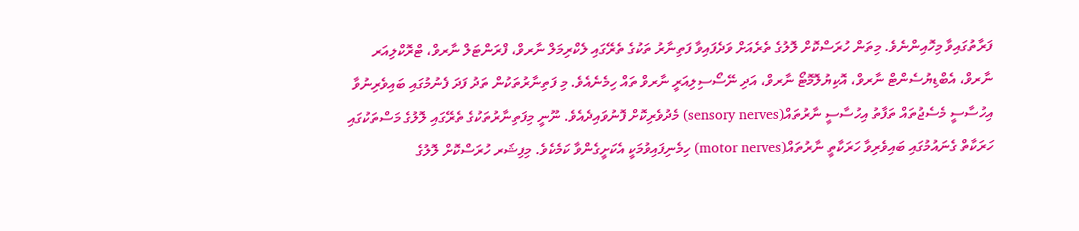ފަރާތުގައިވާ މިހޮއިންނެވެ. މިތަން ހުރަސްކޮށް ލޮލުގެ ތެރެއަށް ވަދެފައިވާ ފަތިނާރު ތަކުގެ ތެރޭގައި ލެކްރިމަލް ނާރވް، ފްރަންޓަލް ނާރވް، ޓްރޮކްލިއަރ ނާރވް، އެބްޑިޔުސެންޓް ނާރވް، އޮކިޔުލޮމޮޓޯ ނާރވް، އަދި ނޭސޯސިލިއަރީ ނާރވް ތައް ހިމެނެއެވެ. މި ފަތިނާރުތަކުން ތަދު ފަދަ ފެނުމުގައި ބައިވެރިނުވާ އިހުސާސީ މެސެޖުތައް ތަފާތު އިހުސާސީ ނާރުތައް(sensory nerves) މެދުވެރިކޮށް ފޮނުވައިދެއެވެ. ނޫނީ މިފަތިނާރުތަކުގެ ތެރޭގައި ލޮލުގެ މަސްތަކުގައި ހަރަކާތް ގެނައުމުގައި ބައިވެރިވާ ހަރަކާތީ ނާރުތައް(motor nerves) ހިމެނިފައިވުމަކީ އެކަށީގެންވާ ކަމެކެވެ. މިފިޝަރ ހުރަސްކޮށް ލޮލުގެ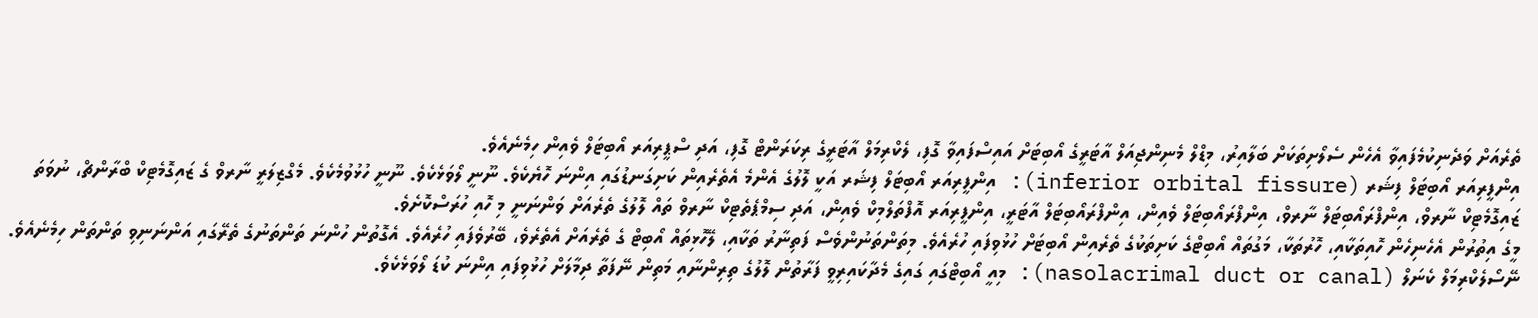ތެރެއަށް ވަދެނިކުމެފައިވާ އެހެން ސެލޯށިތަކަށް ބަލާއިރު، މިޑްލް މެނިންޖިއަލް އާޓަރީގެ އޯބިޓަށް އައިސްފައިވާ ގޮފި، ލެކްރިމަލް އާޓަރީގެ ރިކަރަންޓް ގޮފި، އަދި ސްޕީރިއަރ އޯބިޓަލް ވެއިން ހިމެނެއެވެ.
އިންފީރިއަރ އޯބިޓަލް ފިޝަރ (inferior orbital fissure): އިންފީރިއަރ އޯބިޓަލް ފިޝަރ އަކީ ލޮލުގެ އެންމެ އެތެރެއިން ކަށިގަނޑުގައި އިންނަ ހޮޔެކެވެ. ނޫނީ ލޯވަޅެކެވެ. ނޫނީ ހުޅުވުމެކެވެ. މެގްޒިލަރީ ނާރވް ގެ ޒައިގޮމެޓިކް ބްރާންޗް، ނުވަތަ ޒައިގޮމެޓިކް ނާރވް، އިންފްރައޯބިޓަލް ނާރވް، އިންފްރައޯބިޓަލް ވެއިން، އިންފްރައޯބިޓަލް އާޓަރީ، އިންފީރިއަރ އޮފްތަލްމިކް ވެއިން، އަދި ސިމްޕެތެޓިކް ނާރވް ތައް ލޮލުގެ ތެރެއަށް ވަންނަނީ މި ހޮއި ހުރަސްކޮށެވެ.
މީގެ އިތުރުން އެހެނިހެން ހޮއިތަކާއި، ހޮރުތަކާ، މަގުތައް އޯބިޓްގެ ކަށިތަކުގެ ތެރެއިން އޯބިޓަށް ހުޅުވިފައި ހުރެއެވެ. މިތަންތަނުންވެސް ފަތިނާރު ތަކާއި، ލޭހޮޅިތައް އޯބިޓް ގެ ތެރެއަށް އެތެރެވެ، ބޭރުވެފައި ހުރެއެވެ. އެގޮތުން ހުންނަ ތަންތަނުގެ ތެރޭގައި އަންނަނިވި ތަންތަން ހިމެނެއެވެ.
ނޭސޯލެކްރިމަލް ކެނަލް (nasolacrimal duct or canal): މިއީ އޯބިޓްގައި ގައިގެ މެދާކައިރިވީ ފަރާތުން ލޮލުގެ ތިރިންނާއި މަތިން ނޭފަތާ ދިމާލަށް ހުޅުވިފައި އިންނަ ކުޑަ ލޯވަޅެކެވެ.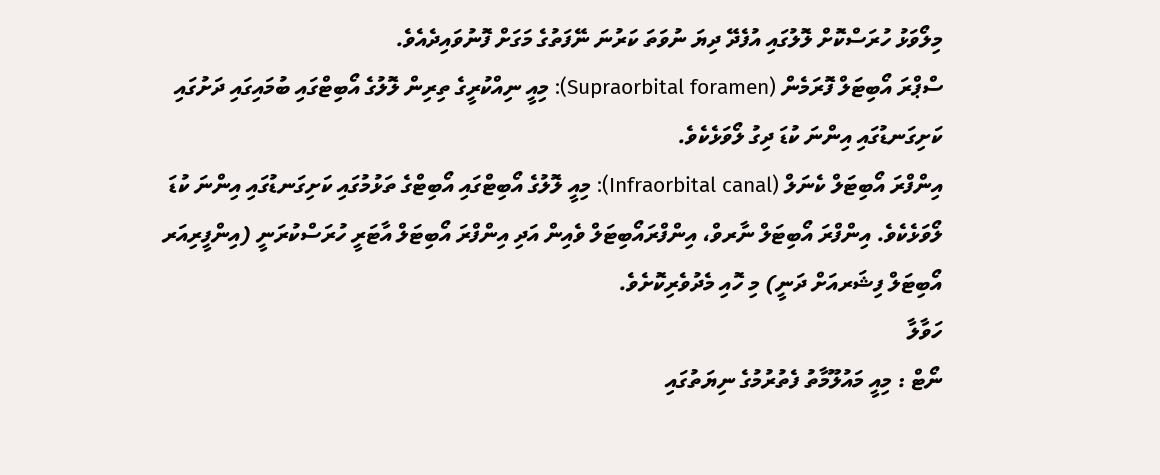މިލޯވަޅު ހުރަސްކޮށް ލޮލުގައި އުފެދޭ ދިޔަ ނުވަތަ ކަރުނަ ނޭފަތުގެ މަގަށް ފޮނުވައިދެއެވެ.
ސްޕްރަ އޯބިޓަލް ފޮރަމެން (Supraorbital foramen): މިއީ ނިއްކުރީގެ ތިރިން ލޮލުގެ އޯބިޓްގައި ބުމައިގައި ދަށުގައި ކަށިގަނޑުގައި އިންނަ ކުޑަ ދިގު ލޯވަޅެކެވެ.
އިންފްރަ އޯބިޓަލް ކެނަލް (Infraorbital canal): މިއީ ލޮލުގެ އޯބިޓްގައި އޯބިޓްގެ ތަޅުމުގައި ކަށިގަނޑުގައި އިންނަ ކުޑަ ލޯވަޅެކެވެ. އިންފްރަ އޯބިޓަލް ނާރވް، އިންފްރައޯބިޓަލް ވެއިން އަދި އިންފްރަ އޯބިޓަލް އާޓަރީ ހުރަސްކުރަނީ (އިންފީރިއަރ އޯބިޓަލް ފިޝަރއަށް ދަނީ) މި ހޮއި މެދުވެރިކޮށެވެ.
ހަވާލާ
ނޯޓް : މިއީ މައުލޫމާތު ފެތުރުމުގެ ނިޔަތުގައި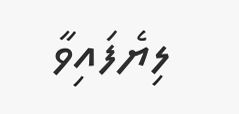ލިޔެފައިވާ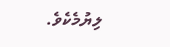ލިޔުމެކެވެ.